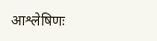आश्लेषिणः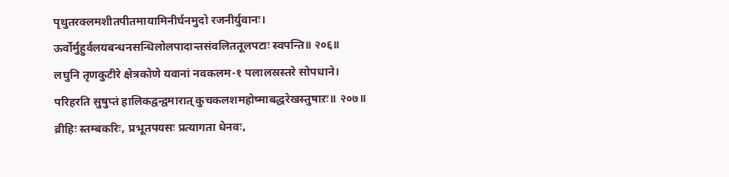पृथुतरक्लमशीतपीतमायामिनीर्घनमुदो रजनीर्युवानः।
ऊर्वोर्मुहुर्वलयबन्धनसन्धिलोलपादान्तसंवलिततूलपटाः स्वपन्ति॥ २०६॥
लघुनि तृणकुटीरे क्षेत्रकोणे यवानां नवकलम-१ पलालस्रस्तरे सोपधाने।
परिहरति सुषुप्तं हालिकद्वन्द्वमारात् कुचकलशमहोष्माबद्धरेखस्तुषाऱः॥ २०७॥
व्रीहिः स्तम्बकरिः, प्रभूतपयसः प्रत्यागता धेनवः,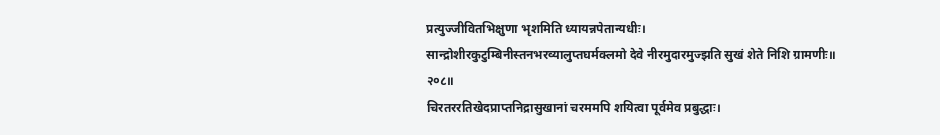प्रत्युज्जीवितभिक्षुणा भृशमिति ध्यायन्नपेतान्यधीः।
सान्द्रोशीरकुटुम्बिनीस्तनभरव्यालुप्तघर्मक्लमो देवे नीरमुदारमुज्झति सुखं शेते निशि ग्रामणीः॥ २०८॥
चिरतररतिखेदप्राप्तनिद्रासुखानां चरममपि शयित्वा पूर्वमेव प्रबुद्धाः।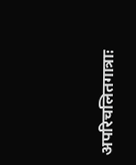अपरिचलितगात्राः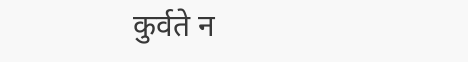कुर्वते न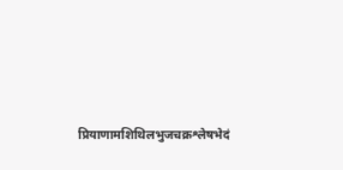प्रियाणामशिथिलभुजचक्रश्लेषभेदं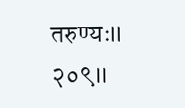तरुण्यः॥ २०९॥